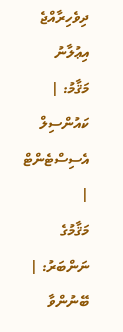ދިވެހިރާއްޖެ
އިޢުލާނު
މަޤާމު: |
ކައުންސިލް އެސިސްޓެންޓް |
މަޤާމުގެ ނަންބަރު: |
ބޭނުންވާ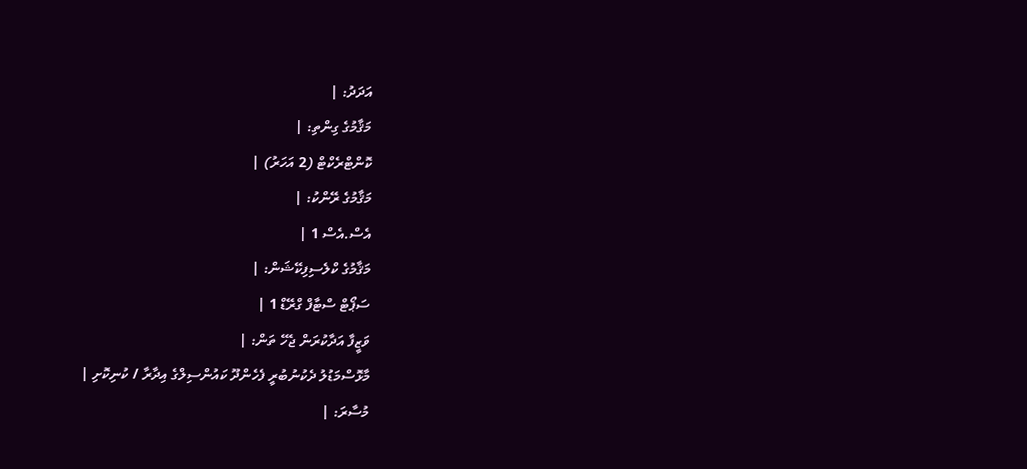އަދަދު: |
މަޤާމުގެ ގިންތި: |
ކޮންޓްރެކްޓް (2 އަހަރު) |
މަޤާމުގެ ރޭންކު: |
އެސް.އެސް 1 |
މަޤާމުގެ ކްލެސިފިކޭޝަން: |
ސަޕޯޓް ސްޓާފް ގްރޭޑް 1 |
ވަޒީފާ އަދާކުރަން ޖެހޭ ތަން: |
މާޅޮސްމަޑުލު ދެކުނުބުރީ ފެހެންދޫ ކައުންސިލްގެ އިދާރާ / ކުނިކޮށި |
މުސާރަ: |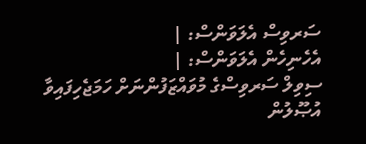ސަރވިސް އެލަވަންސް: |
އެހެނިހެން އެލަވަންސް: |
ސިވިލް ސަރވިސްގެ މުވައްޒަފުންނަށް ހަމަޖެހިފައިވާ އުޞޫލުން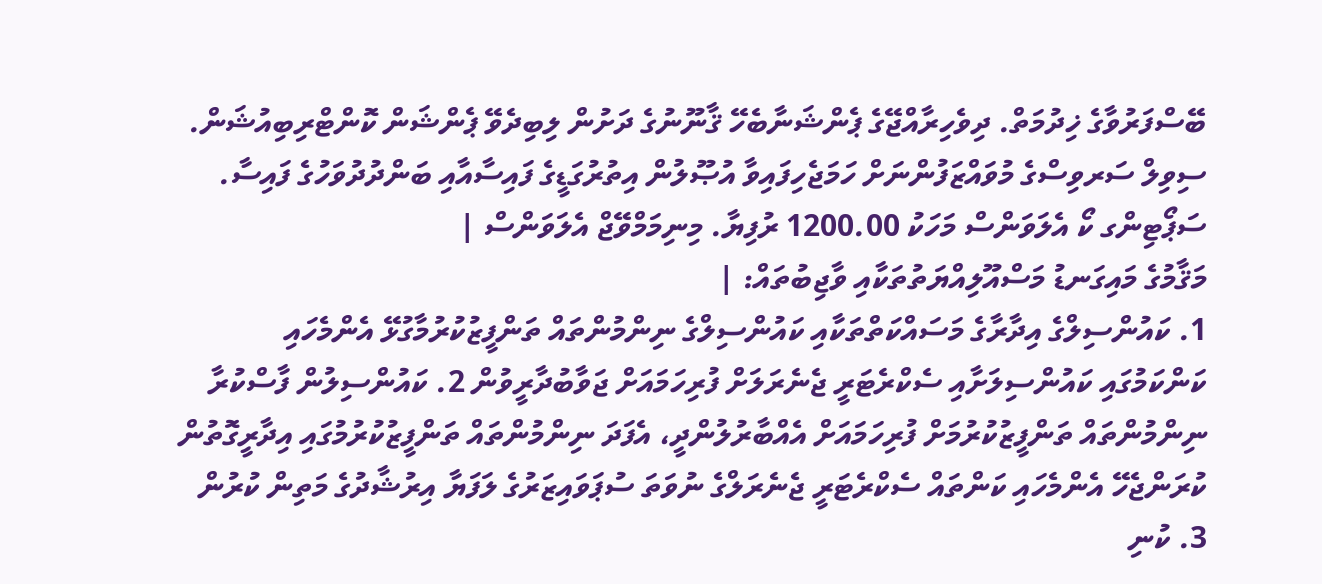ބޭސްފަރުވާގެ ޚިދުމަތް. ދިވެހިރާއްޖޭގެ ޕެންޝަނާބެހޭ ޤާނޫނުގެ ދަށުން ލިބިދެވޭ ޕެންޝަން ކޮންޓްރިބިއުޝަން. ސިވިލް ސަރވިސްގެ މުވައްޒަފުންނަށް ހަމަޖެހިފައިވާ އުޞޫލުން އިތުރުގަޑީގެ ފައިސާއާއި ބަންދުދުވަހުގެ ފައިސާ. ސަޕޯޓިންގ ކޯ އެލަވަންސް މަހަކު 1200.00 ރުފިޔާ. މިނިމަމްވޭޖް އެލަވަންސް |
މަޤާމުގެ މައިގަނޑު މަސްއޫލިއްޔަތުތަކާއި ވާޖިބުތައް: |
1. ކައުންސިލްގެ އިދާރާގެ މަސައްކަތްތަކާއި ކައުންސިލްގެ ނިންމުންތައް ތަންފީޒުކުރުމާގުޅޭ އެންމެހައި ކަންކަމުގައި ކައުންސިލަށާއި ސެކްރެޓަރީ ޖެނެރަލަށް ފުރިހަމައަށް ޖަވާބުދާރީވުން 2. ކައުންސިލުން ފާސްކުރާ ނިންމުންތައް ތަންފީޒުކުރުމަށް ފުރިހަމައަށް އެއްބާރުލުންދީ، އެފަދަ ނިންމުންތައް ތަންފީޒުކުރުމުގައި އިދާރީގޮތުން ކުރަންޖެހޭ އެންމެހައި ކަންތައް ސެކްރެޓަރީ ޖެނެރަލްގެ ނުވަތަ ސުޕަވައިޒަރުގެ ލަފަޔާ އިރުޝާދުގެ މަތިން ކުރުން 3. ކުނި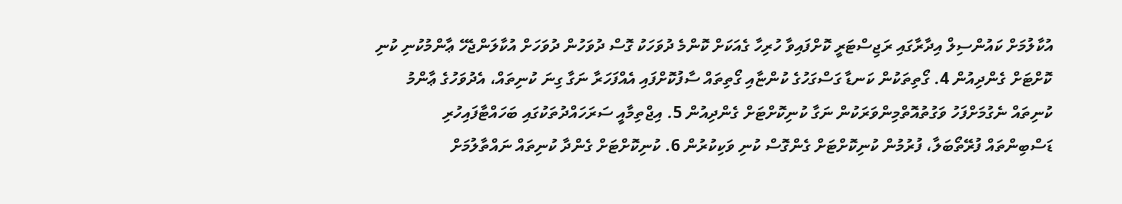އުކާލުމަށް ކައުންސިލް އިދާރާގައި ރަޖިސްޓަރީ ކޮށްފައިވާ ހުރިހާ ގެއަކަށް ކޮންމެ ދުވަހަކު ގޮސް ދުވަހުން ދުވަހަށް އުކާލަންޖެހޭ ޢާންމުކުނި ކުނި ކޮށްޓަށް ގެންދިއުން 4. ގޯތިތަކުން ކަނޑާ ގަސްގަހުގެ ކުންޏާއި ގޯތިތައް ސާފުކޮށްފައި އެއްފަހަރާ ނަގާ ގިނަ ކުނިތައް، އެދުވަހުގެ ޢާންމު ކުނިތައް ނެގުމަށްފަހު ވަގުތުއޮތްމިންވަރަކުން ނަގާ ކުނިކޮށްޓަށް ގެންދިއުން 5. އިޖްތިމާއީ ސަރަހައްދުތަކުގައި ބަހައްޓާފައިހުރި ޑަސްބިންތައް ފުރޭތޯބަލާ، ފުރުމުން ކުނިކޮށްޓަށް ގެންގޮސް ކުނި ވަކިކުރުން 6. ކުނިކޮށްޓަށް ގެންދާ ކުނިތައް ނައްތާލުމަށް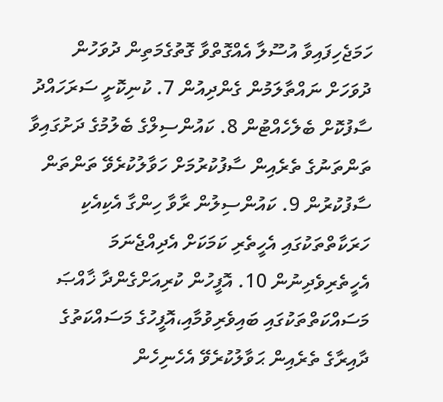ހަމަޖެހިފައިވާ އުސޫލާ އެއްގޮތްވާ ގޮތުގެމަތިން ދުވަހުން ދުވަހަށް ނައްތާލަމުން ގެންދިއުން 7. ކުނިކޮށީ ސަރަހައްދު ސާފުކޮށް ބެލެހެއްޓުން 8. ކައުންސިލްގެ ބެލުމުގެ ދަށުގައިވާ ތަންތަނުގެ ތެރެއިން ސާފުކުރުމަށް ހަވާލުކުރެވޭ ތަންތަން ސާފުކުރުން 9. ކައުންސިލުން ރާވާ ހިންގާ އެކިއެކި ހަރަކާތްތަކުގައި އެހީތެރި ކަމަކަށް އެދިއްޖެނަމަ އެހީތެރިވެދިނުން 10. އޮފީހުން ކުރިއަށްގެންދާ ޚާއްޞަ މަސައްކަތްތަކުގައި ބައިވެރިވުމާއި،އޮފީހުގެ މަސައްކަތުގެ ދާއިރާގެ ތެރެއިން ޙަވާލުކުރެވޭ އެހެނިހެން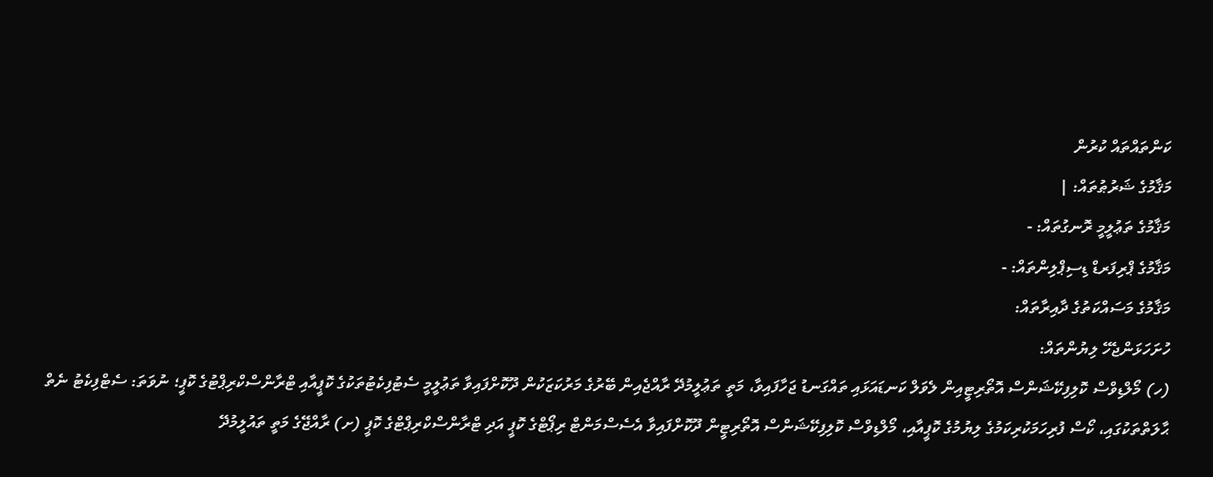ކަންތައްތައް ކުރުން
މަޤާމުގެ ޝަރުޠުތައް: |
މަޤާމުގެ ތަޢުލީމީ ރޮނގުތައް: -
މަޤާމުގެ ޕްރިފަރޑް ޑިސިޕްލިންތައް: -
މަޤާމުގެ މަސައްކަތުގެ ދާއިރާތައް:
ހުށަހަޅަންޖެހޭ ލިޔުންތައް:
(ހ) މޯލްޑިވްސް ކޮލިފިކޭޝަންސް އޮތޯރިޓީއިން ލެވަލް ކަނޑައަޅައި ތައްގަނޑު ޖަހާފައިވާ، މަތީ ތަޢުލީމުދޭ ރާއްޖެއިން ބޭރުގެ މަރުކަޒަކުން ދޫކޮށްފައިވާ ތަޢުލީމީ ސެޓުފިކެޓުތަކުގެ ކޮޕީއާއި ޓްރާންސްކްރިޕްޓުގެ ކޮޕީ؛ ނުވަތަ: ސެޓްފިކެޓު ނެތް ޙާލަތްތަކުގައި، ކޯސް ފުރިހަމަކުރިކަމުގެ ލިޔުމުގެ ކޮޕީއާއި، މޯލްޑިވްސް ކޮލިފިކޭޝަންސް އޮތޯރިޓީން ދޫކޮށްފައިވާ އެސެސްމަންޓް ރިޕޯޓްގެ ކޮޕީ އަދި ޓްރާންސްކްރިޕްޓްގެ ކޮޕީ (ށ) ރާއްޖޭގެ މަތީ ތައުލީމުދޭ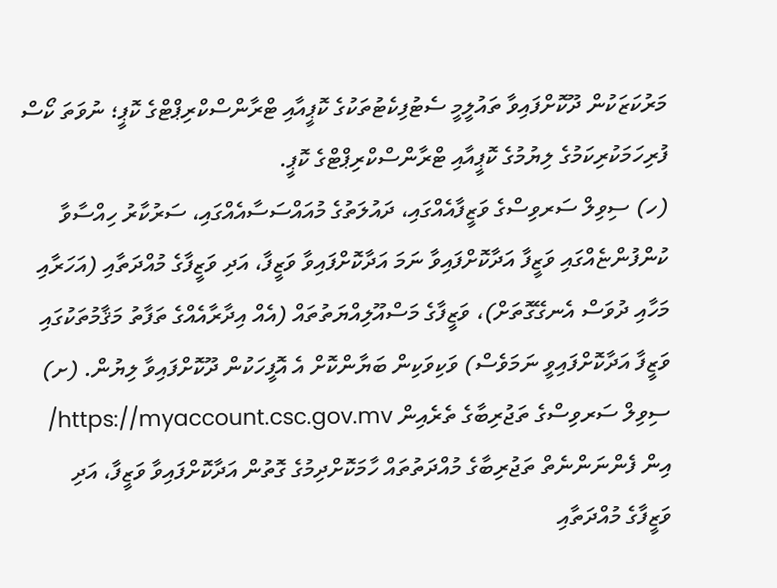މަރުކަޒަކުން ދޫކޮށްފައިވާ ތައުލީމީ ސެޓުފިކެޓުތަކުގެ ކޮޕީއާއި ޓްރާންސްކްރިޕްޓްގެ ކޮޕީ؛ ނުވަތަ ކޯސް ފުރިހަމަކުރިކަމުގެ ލިޔުމުގެ ކޮޕީއާއި ޓްރާންސްކްރިޕްޓްގެ ކޮޕީ.
(ހ) ސިވިލް ސަރވިސްގެ ވަޒީފާއެއްގައި، ދައުލަތުގެ މުއައްސަސާއެއްގައި، ސަރުކާރު ހިއްސާވާ ކުންފުންޏެއްގައި ވަޒީފާ އަދާކޮށްފައިވާ ނަމަ އަދާކޮށްފައިވާ ވަޒީފާ، އަދި ވަޒީފާގެ މުއްދަތާއި (އަހަރާއި މަހާއި ދުވަސް އެނގޭގޮތަށް)، ވަޒީފާގެ މަސްއޫލިއްޔަތުތައް (އެއް އިދާރާއެއްގެ ތަފާތު މަޤާމުތަކުގައި ވަޒީފާ އަދާކޮށްފައިވީ ނަމަވެސް) ވަކިވަކިން ބަޔާންކޮށް އެ އޮފީހަކުން ދޫކޮށްފައިވާ ލިޔުން. (ށ) ސިވިލް ސަރވިސްގެ ތަޖުރިބާގެ ތެރެއިން https://myaccount.csc.gov.mv/ އިން ފެންނަންނެތް ތަޖުރިބާގެ މުއްދަތުތައް ހާމަކޮށްދިމުގެ ގޮތުން އަދާކޮށްފައިވާ ވަޒީފާ، އަދި ވަޒީފާގެ މުއްދަތާއި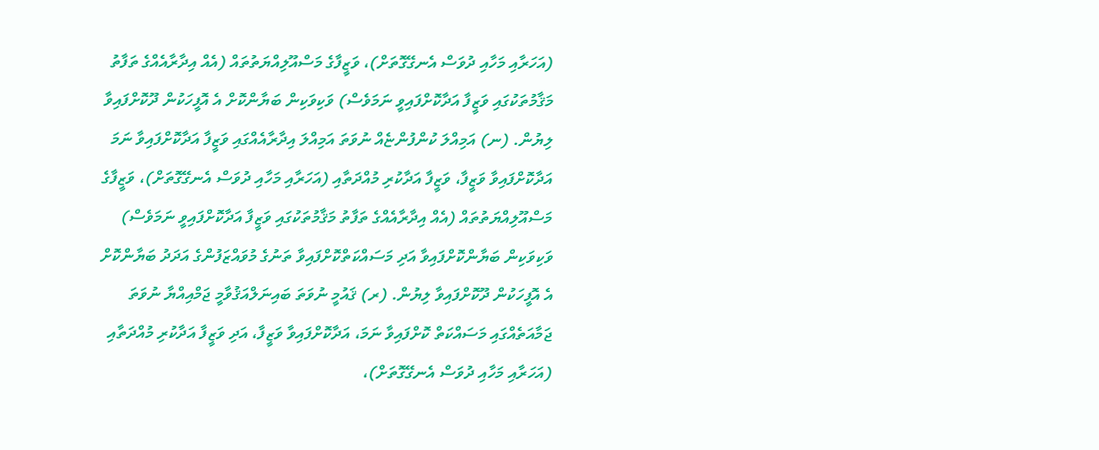(އަހަރާއި މަހާއި ދުވަސް އެނގޭގޮތަށް)، ވަޒީފާގެ މަސްއޫލިއްޔަތުތައް (އެއް އިދާރާއެއްގެ ތަފާތު މަޤާމުތަކުގައި ވަޒީފާ އަދާކޮށްފައިވީ ނަމަވެސް) ވަކިވަކިން ބަޔާންކޮށް އެ އޮފީހަކުން ދޫކޮށްފައިވާ ލިޔުން. (ނ) އަމިއްލަ ކުންފުންޏެއް ނުވަތަ އަމިއްލަ އިދާރާއެއްގައި ވަޒީފާ އަދާކޮށްފައިވާ ނަމަ އަދާކޮށްފައިވާ ވަޒީފާ، ވަޒީފާ އަދާކުރި މުއްދަތާއި (އަހަރާއި މަހާއި ދުވަސް އެނގޭގޮތަށް)، ވަޒީފާގެ މަސްއޫލިއްޔަތުތައް (އެއް އިދާރާއެއްގެ ތަފާތު މަޤާމުތަކުގައި ވަޒީފާ އަދާކޮށްފައިވީ ނަމަވެސް) ވަކިވަކިން ބަޔާންކޮށްފައިވާ އަދި މަސައްކަތްކޮށްފައިވާ ތަނުގެ މުވައްޒަފުންގެ އަދަދު ބަޔާންކޮށް އެ އޮފީހަކުން ދޫކޮށްފައިވާ ލިޔުން. (ރ) ޤައުމީ ނުވަތަ ބައިނަލްއަޤުވާމީ ޖަމްއިއްޔާ ނުވަތަ ޖަމާއަތެއްގައި މަސައްކަތް ކޮށްފައިވާ ނަމަ، އަދާކޮށްފައިވާ ވަޒީފާ، އަދި ވަޒީފާ އަދާކުރި މުއްދަތާއި (އަހަރާއި މަހާއި ދުވަސް އެނގޭގޮތަށް)،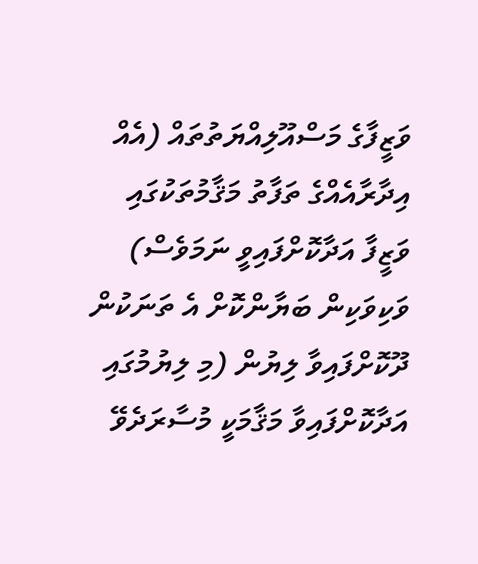ވަޒީފާގެ މަސްއޫލިއްޔަތުތައް (އެއް އިދާރާއެއްގެ ތަފާތު މަޤާމުތަކުގައި ވަޒީފާ އަދާކޮށްފައިވީ ނަމަވެސް) ވަކިވަކިން ބަޔާންކޮށް އެ ތަނަކުން ދޫކޮށްފައިވާ ލިޔުން (މި ލިޔުމުގައި އަދާކޮށްފައިވާ މަޤާމަކީ މުސާރަދެވޭ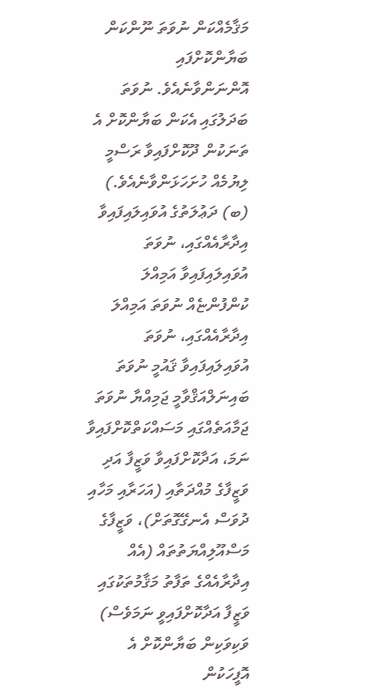މަޤާމެއްކަން ނުވަތަ ނޫންކަން ބަޔާންކޮށްފައި އޮންނަންވާނެއެވެ. ނުވަތަ ބަދަލުގައި އެކަން ބަޔާންކޮށް އެ ތަނަކުން ދޫކޮށްފައިވާ ރަސްމީ ލިޔުމެއް ހުށަހަޅަންވާނެއެވެ.) (ބ) ދަޢުލަތުގެ އުވައިލައިފައިވާ އިދާރާއެއްގައި، ނުވަތަ އުވައިލައިފައިވާ އަމިއްލަ ކުންފުންޏެއް ނުވަތަ އަމިއްލަ އިދާރާއެއްގައި، ނުވަތަ އުވައިލައިފައިވާ ޤައުމީ ނުވަތަ ބައިނަލްއަޤްވާމީ ޖަމިއްޔާ ނުވަތަ ޖަމާއަތެއްގައި މަސައްކަތްކޮށްފައިވާ ނަމަ، އަދާކޮށްފައިވާ ވަޒީފާ އަދި ވަޒީފާގެ މުއްދަތާއި (އަހަރާއި މަހާއި ދުވަސް އެނގޭގޮތަށް)، ވަޒީފާގެ މަސްއޫލިއްޔަތުތައް (އެއް އިދާރާއެއްގެ ތަފާތު މަޤާމުތަކުގައި ވަޒީފާ އަދާކޮށްފައިވީ ނަމަވެސް) ވަކިވަކިން ބަޔާންކޮށް އެ އޮފީހަކުން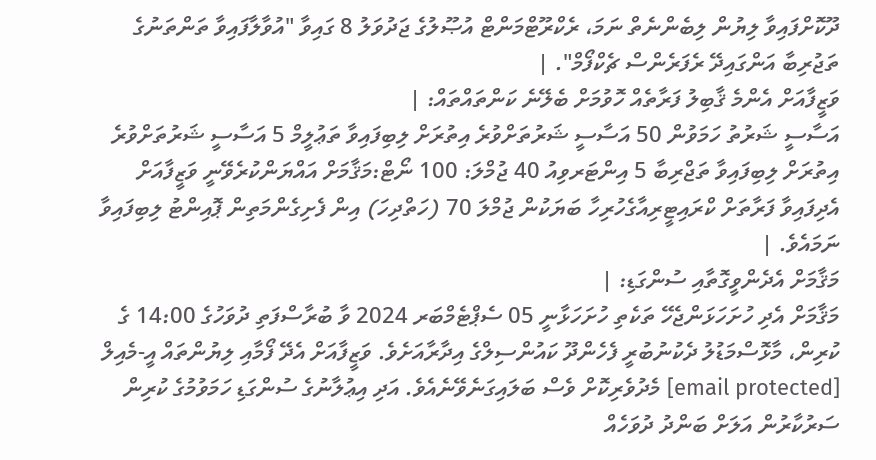ދޫކޮށްފައިވާ ލިޔުން ލިބެންނެތް ނަމަ، ރެކްރޫޓްމަންޓް އުޞޫލުގެ ޖަދުވަލު 8 ގައިވާ "އުވާލާފައިވާ ތަންތަނުގެ ތަޖުރިބާ އަންގައިދޭ ރެފަރެންސް ޗެކްފޯމް". |
ވަޒީފާއަށް އެންމެ ޤާބިލު ފަރާތެއް ހޮވުމަށް ބެލޭނެ ކަންތައްތައް: |
އަސާސީ ޝަރުތު ހަމަވުން 50 އަސާސީ ޝަރުތަށްވުރެ އިތުރަށް ލިބިފައިވާ ތަޢުލީމް 5 އަސާސީ ޝަރުތަށްވުރެ އިތުރަށް ލިބިފައިވާ ތަޖްރިބާ 5 އިންޓަރވިއު 40 ޖުމްލަ: 100 ނޯޓް:މަޤާމަށް އައްޔަންކުރެވޭނީ ވަޒީފާއަށް އެދިފައިވާ ފަރާތަށް ކްރައިޓީރިއާގެހުރިހާ ބަޔަކުން ޖުމްލަ 70 (ހަތްދިހަ) އިން ފެށިގެންމަތިން ޕޮއިންޓު ލިބިފައިވާ ނަމައެވެ. |
މަޤާމަށް އެދެންވީގޮތާއި ސުންގަޑި: |
މަޤާމަށް އެދި ހުށަހަޅަންޖެހޭ ތަކެތި ހުށަހަޅާނީ 05 ސެޕްޓެމްބަރ 2024 ވާ ބުރާސްފަތި ދުވަހުގެ 14:00 ގެ ކުރިން، މާޅޮސްމަޑުލު ދެކުނުބުރީ ފެހެންދޫ ކައުންސިލްގެ އިދާރާއަށެވެ. ވަޒީފާއަށް އެދޭ ފޯމާއި ލިޔުންތައް އީ-މެއިލް [email protected] މެދުވެރިކޮށް ވެސް ބަލައިގަނެވޭނެއެވެ. އަދި އިޢުލާނުގެ ސުންގަޑި ހަމަވުމުގެ ކުރިން ސަރުކާރުން އަލަށް ބަންދު ދުވަހެއް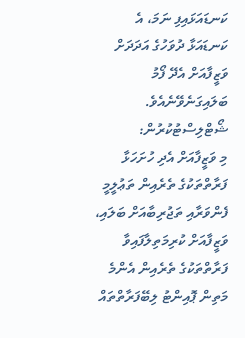ކަނޑައަޅައިފި ނަމަ، އެ ކަނޑައަޅާ ދުވަހުގެ އަދަދަށް ވަޒީފާއަށް އެދޭ ފޯމު ބަލައިގަނެވޭނެއެވެ.
ޝޯޓްލިސްޓުކުރުން:
މި ވަޒީފާއަށް އެދި ހުށަހަޅާ ފަރާތްތަކުގެ ތެރެއިން ތަޢުލީމީ ފެންވަރާއި ތަޖުރިބާއަށް ބަލައި، ވަޒީފާއަށް ކުރިމަތިލާފައިވާ ފަރާތްތަކުގެ ތެރެއިން އެންމެ މަތިން ޕޮއިންޓު ލިބޭފަރާތްތައް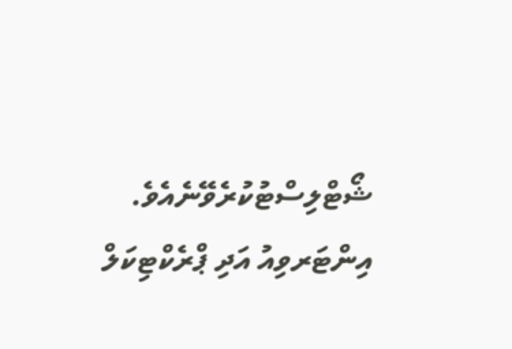ޝޯޓްލިސްޓުކުރެވޭނެއެވެ.
އިންޓަރވިއު އަދި ޕްރެކްޓިކަލް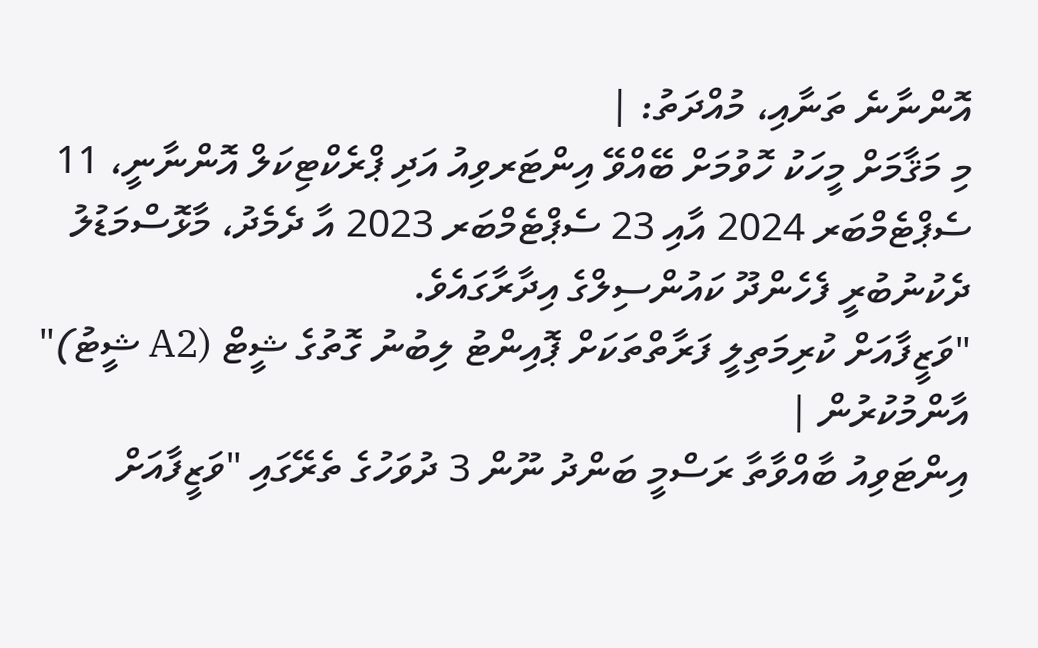އޮންނާނެ ތަނާއި، މުއްދަތު: |
މި މަޤާމަށް މީހަކު ހޮވުމަށް ބޭއްވޭ އިންޓަރވިއު އަދި ޕްރެކްޓިކަލް އޮންނާނީ، 11 ސެޕްޓެމްބަރ 2024 އާއި 23 ސެޕްޓެމްބަރ 2023 އާ ދެމެދު، މާޅޮސްމަޑުލު ދެކުނުބުރީ ފެހެންދޫ ކައުންސިލްގެ އިދާރާގައެވެ.
"ވަޒީފާއަށް ކުރިމަތިލީ ފަރާތްތަކަށް ޕޮއިންޓު ލިބުނު ގޮތުގެ ޝީޓް (A2 ޝީޓު)" އާންމުކުރުން |
އިންޓަވިއު ބާއްވާތާ ރަސްމީ ބަންދު ނޫން 3 ދުވަހުގެ ތެރޭގައި "ވަޒީފާއަށް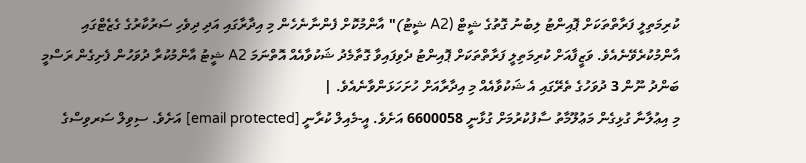ކުރިމަތިލީ ފަރާތްތަކަށް ޕޮއިންޓު ލިބުނު ގޮތުގެ ޝީޓް (A2 ޝީޓު)" އާންމުކޮށް ފެންނާނެހެން މި އިދާރާގައި އަދި ދިވެހި ސަރުކާރުގެ ގެޒެޓްގައި އާންމުކުރެވޭނެއެވެ. ވަޒީފާއަށް ކުރިމަތިލީ ފަރާތްތަކަށް ޕޮއިންޓު ދެވިފައިވާ ގޮތާމެދު ޝަކުވާއެއް އޮތްނަމަ A2 ޝީޓު އާންމުކުރާ ދުވަހުން ފެށިގެން ރަސްމީ ބަންދު ނޫން 3 ދުވަހުގެ ތެރޭގައި އެ ޝަކުވާއެއް މި އިދާރާއަށް ހުށަހަޅަންވާނެއެވެ. |
މި އިޢުލާނާ ގުޅިގެން މަޢުލޫމާތު ސާފުކުރުމަށް ގުޅާނީ 6600058 އަށެވެ. އީ-މެއިލް ކުރާނީ [email protected] އަށެވެ. ސިވިލް ސަރވިސްގެ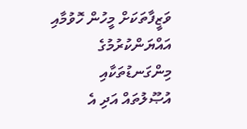ވަޒީފާތަކަށް މީހުން ހޮވުމާއި އައްޔަންކުރުމުގެ މިންގަނޑުތަކާއި އުޞޫލުތައް އަދި އެ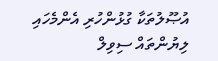އުޞޫލުތަކާ ގުޅުންހުރި އެންމެހައި ލިޔުންތައް ސިވިލް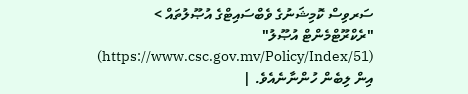ސަރވިސް ކޮމިޝަނުގެ ވެބްސައިޓްގެ އުޞޫލުތައް > "ރެކްރޫޓްމެންޓް އުޞޫލު" (https://www.csc.gov.mv/Policy/Index/51) އިން ލިބެން ހުންނާނެއެވެ. |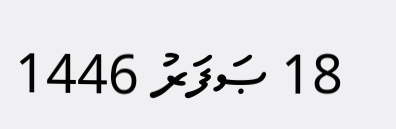18 ޞަފަރު 1446